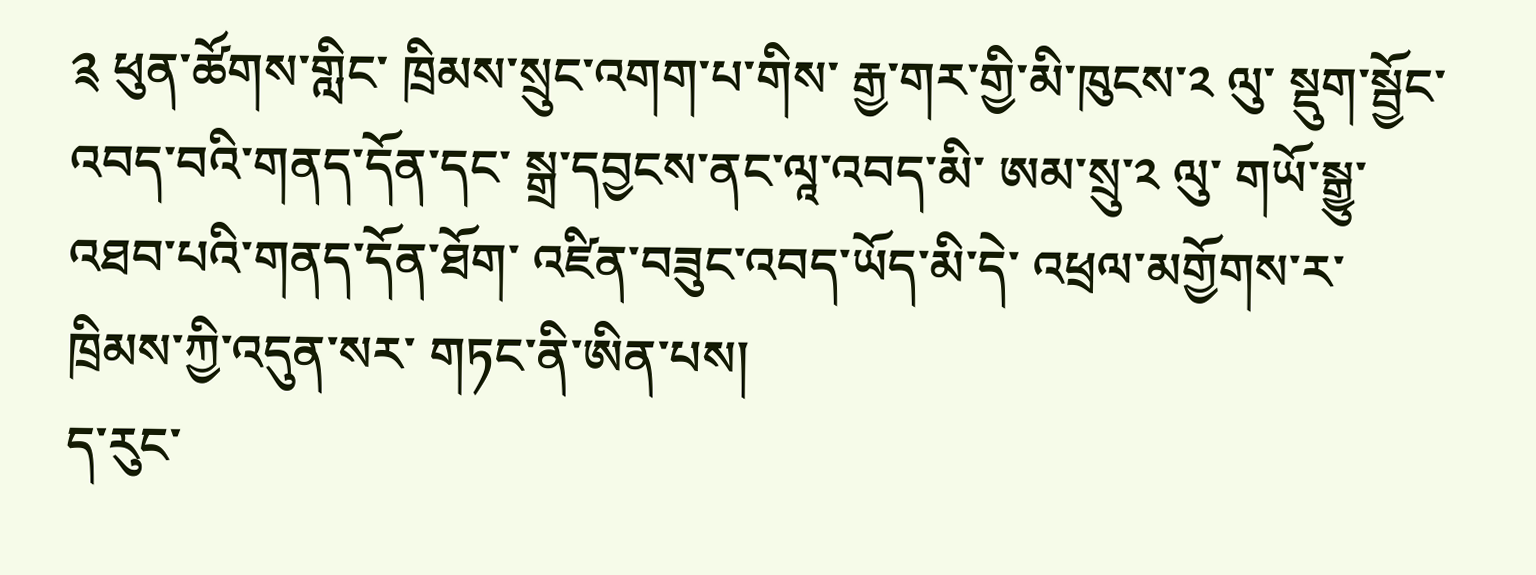༉ ཕུན་ཚོགས་གླིང་ ཁྲིམས་སྲུང་འགག་པ་གིས་ རྒྱ་གར་གྱི་མི་ཁུངས་༢ ལུ་ སྡུག་སྦྱོང་འབད་བའི་གནད་དོན་དང་ སྒྲ་དབྱངས་ནང་ལཱ་འབད་མི་ ཨམ་སྲུ་༢ ལུ་ གཡོ་སྒྱུ་འཐབ་པའི་གནད་དོན་ཐོག་ འཛིན་བཟུང་འབད་ཡོད་མི་དེ་ འཕྲལ་མགྱོགས་ར་ ཁྲིམས་ཀྱི་འདུན་སར་ གཏང་ནི་ཨིན་པས།
ད་རུང་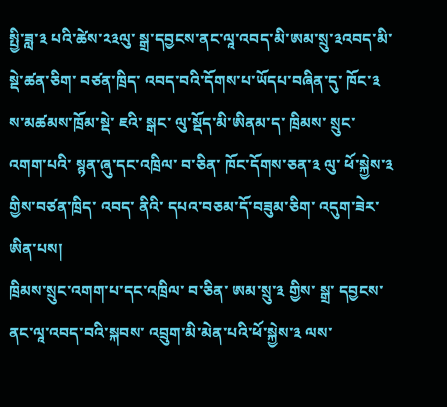སྤྱི་ཟླ་༣ པའི་ཚེས་༢༣ལུ་ སྒྲ་དབྱངས་ནང་ལཱ་འབད་མི་ཨམ་སྲུ་༣འབད་མི་སྡེ་ཚན་ཅིག་ བཙན་ཁྲིད་ འབད་བའི་དོགས་པ་ཡོདཔ་བཞིན་དུ་ ཁོང་༣ ས་མཚམས་ཁྲོམ་སྡེ་ ཇའི་ སྒང་ ལུ་སྡོད་མི་ཨིནམ་ད་ ཁྲིམས་ སྲུང་ འགག་པའི་ སྙན་ཞུ་དང་འཁྲིལ་ བ་ཅིན་ ཁོང་དོགས་ཅན་༣ ལུ་ ཕོ་སྐྱེས་༣ གྱིས་བཙན་ཁྲིད་ འབད་ ནིའི་ དཔའ་བཅམ་དོ་བཟུམ་ཅིག་ འདུག་ཟེར་ཨིན་པས།
ཁྲིམས་སྲུང་འགག་པ་དང་འཁྲིལ་ བ་ཅིན་ ཨམ་སྲུ་༣ གྱིས་ སྒྲ་ དབྱངས་ནང་ལཱ་འབད་བའི་སྐབས་ འབྲུག་མི་མེན་པའི་ཕོ་སྐྱེས་༣ ལས་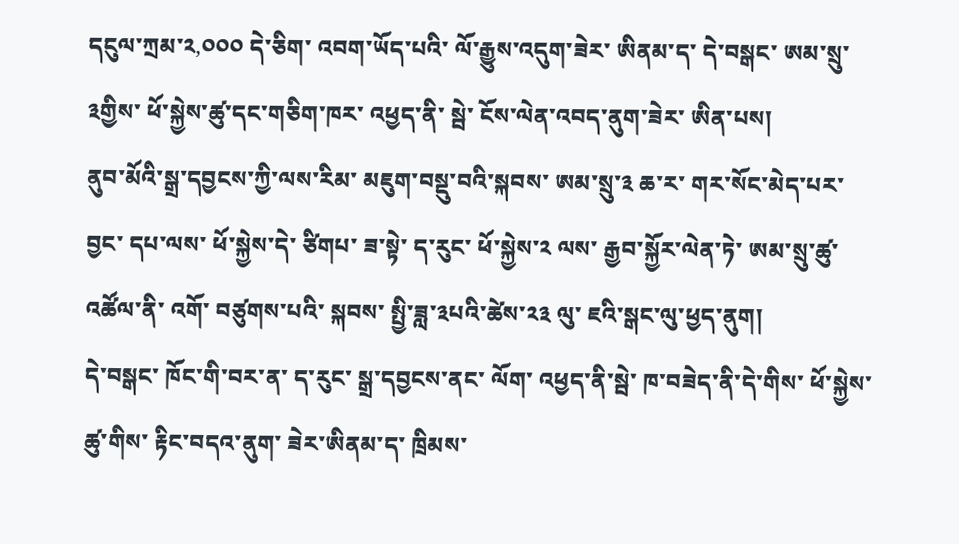དངུལ་ཀྲམ་༢,༠༠༠ དེ་ཅིག་ འབག་ཡོད་པའི་ ལོ་རྒྱུས་འདུག་ཟེར་ ཨིནམ་ད་ དེ་བསྒང་ ཨམ་སྲུ་༣གྱིས་ ཕོ་སྐྱེས་ཚུ་དང་གཅིག་ཁར་ འཕྱད་ནི་ སྦེ་ ངོས་ལེན་འབད་ནུག་ཟེར་ ཨིན་པས།
ནུབ་མོའི་སྒྲ་དབྱངས་ཀྱི་ལས་རིམ་ མཇུག་བསྡུ་བའི་སྐབས་ ཨམ་སྲུ་༣ ཆ་ར་ གར་སོང་མེད་པར་ བྱང་ དཔ་ལས་ ཕོ་སྐྱེས་དེ་ ཙིགཔ་ ཟ་སྟེ་ ད་རུང་ ཕོ་སྐྱེས་༢ ལས་ རྒྱབ་སྐྱོར་ལེན་ཏེ་ ཨམ་སྲུ་ཚུ་ འཚོལ་ནི་ འགོ་ བཙུགས་པའི་ སྐབས་ སྤྱི་ཟླ་༣པའི་ཚེས་༢༣ ལུ་ ཇའི་སྒང་ལུ་ཕྱད་ནུག།
དེ་བསྒང་ ཁོང་གི་བར་ན་ ད་རུང་ སྒྲ་དབྱངས་ནང་ ལོག་ འཕྱད་ནི་སྦེ་ ཁ་བཟེད་ནི་དེ་གིས་ ཕོ་སྐྱེས་ཚུ་གིས་ རྟིང་བདའ་ནུག་ ཟེར་ཨིནམ་ད་ ཁྲིམས་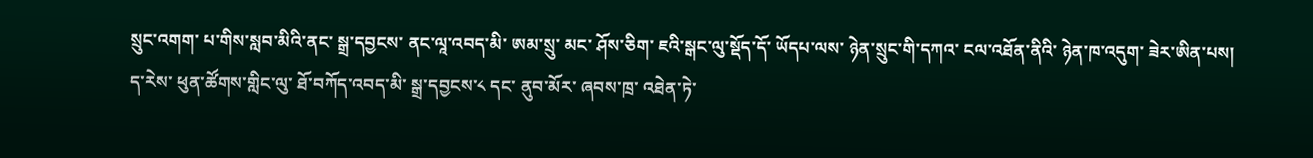སྲུང་འགག་ པ་གིས་སླབ་མིའི་ནང་ སྒྲ་དབྱངས་ ནང་ལཱ་འབད་མི་ ཨམ་སྲུ་ མང་ ཤོས་ཅིག་ ཇའི་སྒང་ལུ་སྡོད་དོ་ ཡོདཔ་ལས་ ཉེན་སྲུང་གི་དཀའ་ ངལ་འཐོན་ནིའི་ ཉེན་ཁ་འདུག་ ཟེར་ཨིན་པས།
ད་རེས་ ཕུན་ཚོགས་གླིང་ལུ་ ཐོ་བཀོད་འབད་མི་ སྒྲ་དབྱངས་༨ དང་ ནུབ་མོར་ ཞབས་ཁྲ་ འཐེན་ཏེ་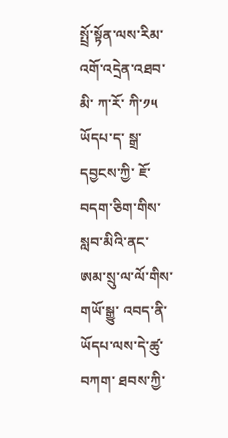སྤྲོ་སྟོན་ལས་རིམ་ འགོ་འདྲེན་འཐབ་མི་ ཀ་རོ་ ཀི་༡༥ ཡོདཔ་ད་ སྒྲ་དབྱངས་ཀྱི་ ཇོ་བདག་ཅིག་གིས་ སླབ་མིའི་ནང་ ཨམ་སྲུ་ལ་ལོ་གིས་ གཡོ་སྒྱུ་ འབད་ནི་ཡོདཔ་ལས་དེ་ཚུ་ བཀག་ ཐབས་ཀྱི་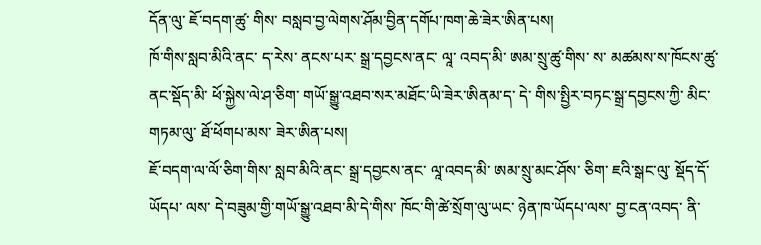དོན་ལུ་ ཇོ་བདག་ཚུ་ གིས་ བསླབ་བྱ་ལེགས་ཤོམ་བྱིན་དགོཔ་ཁག་ཆེ་ཟེར་ཨིན་པས།
ཁོ་གིས་སླབ་མིའི་ནང་ ད་རེས་ ནངས་པར་ སྒྲ་དབྱངས་ནང་ ལཱ་ འབད་མི་ ཨམ་སྲུ་ཚུ་གིས་ ས་ མཚམས་ས་ཁོངས་ཚུ་ནང་སྡོད་མི་ ཕོ་སྐྱེས་ལེ་ཤ་ཅིག་ གཡོ་སྒྱུ་འཐབ་སར་མཐོང་ཡི་ཟེར་ཨིནམ་ད་ དེ་ གིས་སྤྱིར་བཏང་སྒྲ་དབྱངས་ཀྱི་ མིང་གཏམ་ལུ་ ཐོ་ཕོགཔ་མས་ ཟེར་ཨིན་པས།
ཇོ་བདག་ལ་ལོ་ཅིག་གིས་ སླབ་མིའི་ནང་ སྒྲ་དབྱངས་ནང་ ལཱ་འབད་མི་ ཨམ་སྲུ་མང་ཤོས་ ཅིག་ ཇའི་སྒང་ལུ་ སྡོད་དོ་ཡོདཔ་ ལས་ དེ་བཟུམ་གྱི་གཡོ་སྒྱུ་འཐབ་མི་དེ་གིས་ ཁོང་གི་ཚེ་སྲོག་ལུ་ཡང་ ཉེན་ཁ་ཡོདཔ་ལས་ བྱ་ངན་འབད་ ནི་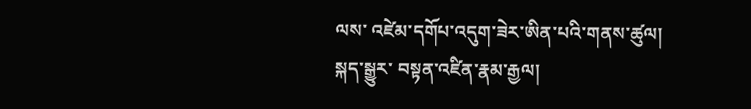ལས་ འཛེམ་དགོཔ་འདུག་ཟེར་ཨིན་པའི་གནས་ཚུལ།
སྐད་སྒྱུར་ བསྟན་འཛིན་རྣམ་རྒྱལ།